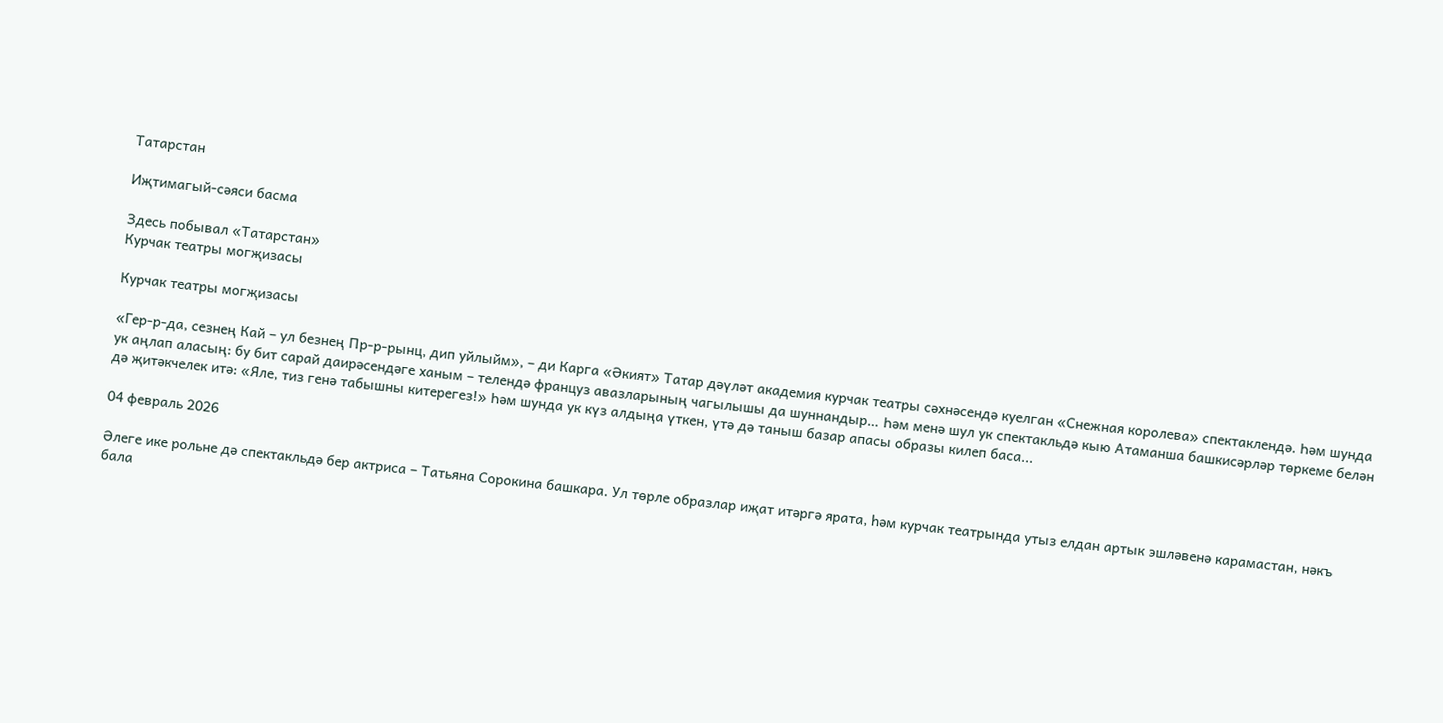Татарстан

Иҗтимагый-сәяси басма

Здесь побывал «Татарстан»
Курчак театры могҗизасы

Курчак театры могҗизасы

«Гер-р-да, сезнең Кай – ул безнең Пр-р-рынц, дип уйлыйм», – ди Карга «Әкият» Татар дәүләт академия курчак театры сәхнәсендә куелган «Снежная королева» спектаклендә. Һәм шунда ук аңлап аласың: бу бит сарай даирәсендәге ханым – телендә француз авазларының чагылышы да шуннандыр… Һәм менә шул ук спектакльдә кыю Атаманша башкисәрләр төркеме белән дә җитәкчелек итә: «Яле, тиз генә табышны китерегез!» Һәм шунда ук күз алдыңа үткен, үтә дә таныш базар апасы образы килеп баса...

04 февраль 2026

Әлеге ике рольне дә спектакльдә бер актриса – Татьяна Сорокина башкара. Ул төрле образлар иҗат итәргә ярата, һәм курчак театрында утыз елдан артык эшләвенә карамастан, нәкъ бала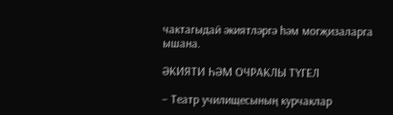чактагыдай әкиятләргә һәм могҗизаларга ышана.

ӘКИЯТИ ҺӘМ ОЧРАКЛЫ ТҮГЕЛ

– Театр училищесының курчаклар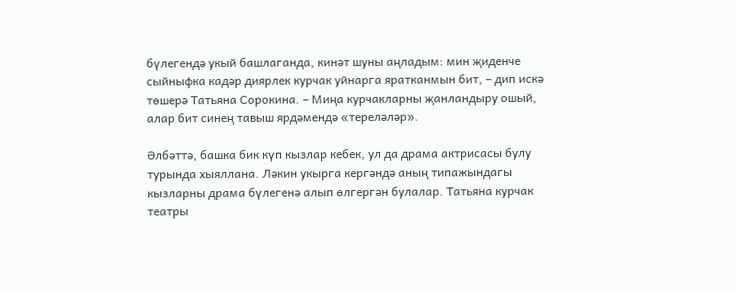бүлегендә укый башлаганда, кинәт шуны аңладым: мин җиденче сыйныфка кадәр диярлек курчак уйнарга яратканмын бит, – дип искә төшерә Татьяна Сорокина. – Миңа курчакларны җанландыру ошый, алар бит синең тавыш ярдәмендә «тереләләр».

Әлбәттә, башка бик күп кызлар кебек, ул да драма актрисасы булу турында хыяллана. Ләкин укырга кергәндә аның типажындагы кызларны драма бүлегенә алып өлгергән булалар. Татьяна курчак театры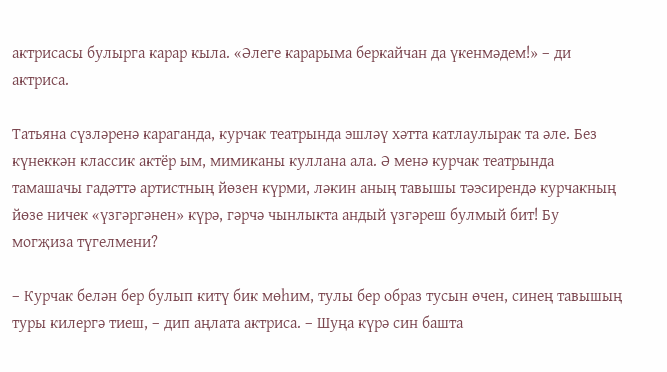актрисасы булырга карар кыла. «Әлеге карарыма беркайчан да үкенмәдем!» – ди актриса.

Татьяна сүзләренә караганда, курчак театрында эшләү хәтта катлаулырак та әле. Без күнеккән классик актёр ым, мимиканы куллана ала. Ә менә курчак театрында тамашачы гадәттә артистның йөзен күрми, ләкин аның тавышы тәэсирендә курчакның йөзе ничек «үзгәргәнен» күрә, гәрчә чынлыкта андый үзгәреш булмый бит! Бу могҗиза түгелмени?

– Курчак белән бер булып китү бик мөһим, тулы бер образ тусын өчен, синең тавышың туры килергә тиеш, – дип аңлата актриса. – Шуңа күрә син башта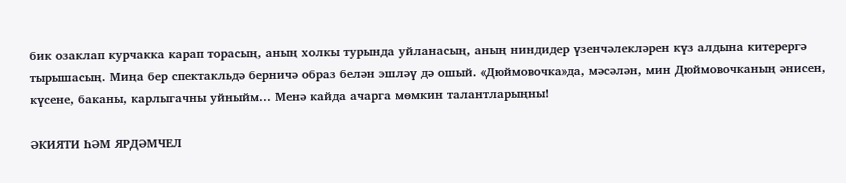бик озаклап курчакка карап торасың, аның холкы турында уйланасың, аның ниндидер үзенчәлекләрен күз алдына китерергә тырышасың. Миңа бер спектакльдә берничә образ белән эшләү дә ошый. «Дюймовочка»да, мәсәлән, мин Дюймовочканың әнисен, күсене, баканы, карлыгачны уйныйм... Менә кайда ачарга мөмкин талантларыңны!

ӘКИЯТИ ҺӘМ ЯРДӘМЧЕЛ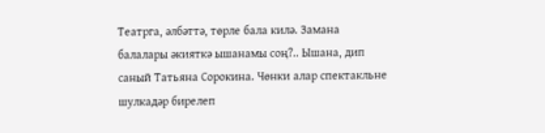Театрга, әлбәттә, төрле бала килә. Замана балалары әкияткә ышанамы соң?.. Ышана, дип саный Татьяна Сорокина. Чөнки алар спектакльне шулкадәр бирелеп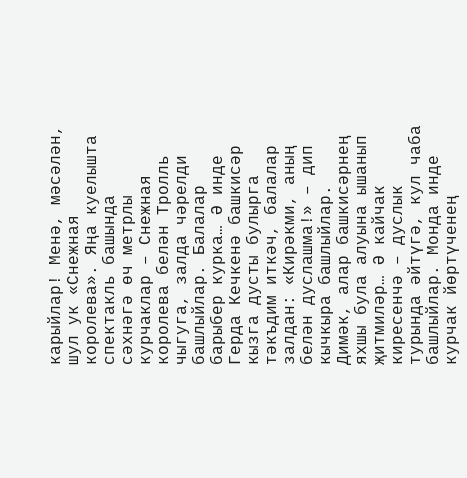карыйлар! Менә, мәсәлән, шул ук «Снежная королева». Яңа куелышта спектакль башында сәхнәгә өч метрлы курчаклар – Снежная королева белән Тролль чыгуга, залда чәрелди башлыйлар. Балалар барыбер курка… Ә инде Герда Кечкенә башкисәр кызга дусты булырга тәкъдим иткәч, балалар залдан: «Кирәкми, аның белән дуслашма!» – дип кычкыра башлыйлар. Димәк, алар башкисәрнең яхшы була алуына ышанып җитмиләр… Ә кайчак киресенчә – дуслык турында әйтүгә, кул чаба башлыйлар. Монда инде курчак йөртүченең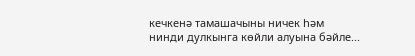кечкенә тамашачыны ничек һәм нинди дулкынга көйли алуына бәйле...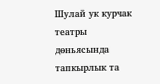Шулай ук курчак театры дөньясында тапкырлык та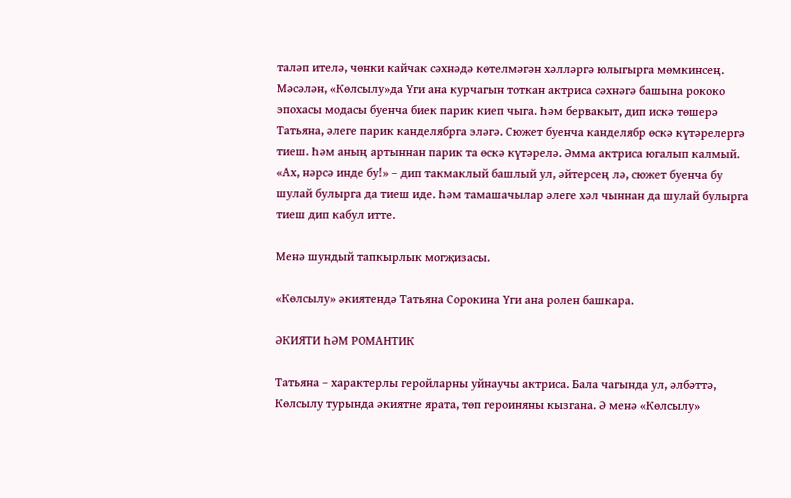таләп ителә, чөнки кайчак сәхнәдә көтелмәгән хәлләргә юлыгырга мөмкинсең. Мәсәлән, «Көлсылу»да Үги ана курчагын тоткан актриса сәхнәгә башына рококо эпохасы модасы буенча биек парик киеп чыга. Һәм бервакыт, дип искә төшерә Татьяна, әлеге парик канделябрга эләгә. Сюжет буенча канделябр өскә күтәрелергә тиеш. Һәм аның артыннан парик та өскә күтәрелә. Әмма актриса югалып калмый. «Ах, нәрсә инде бу!» – дип такмаклый башлый ул, әйтерсең лә, сюжет буенча бу шулай булырга да тиеш иде. Һәм тамашачылар әлеге хәл чыннан да шулай булырга тиеш дип кабул итте.

Менә шундый тапкырлык могҗизасы.

«Көлсылу» әкиятендә Татьяна Сорокина Үги ана ролен башкара.

ӘКИЯТИ ҺӘМ РОМАНТИК

Татьяна – характерлы геройларны уйнаучы актриса. Бала чагында ул, әлбәттә, Көлсылу турында әкиятне ярата, төп героиняны кызгана. Ә менә «Көлсылу»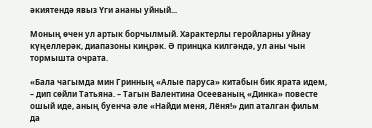әкиятендә явыз Үги ананы уйный...

Моның өчен ул артык борчылмый. Характерлы геройларны уйнау күңеллерәк, диапазоны киңрәк. Ә принцка килгәндә, ул аны чын тормышта очрата.

«Бала чагымда мин Гринның «Алые паруса» китабын бик ярата идем, – дип сөйли Татьяна. – Тагын Валентина Осееваның «Динка» повесте ошый иде, аның буенча әле «Найди меня, Лёня!» дип аталган фильм да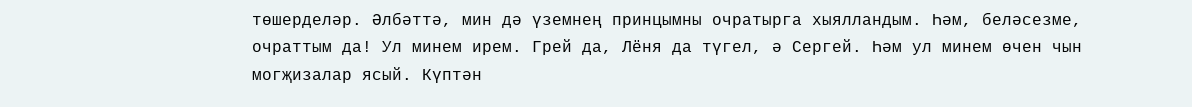төшерделәр. Әлбәттә, мин дә үземнең принцымны очратырга хыялландым. Һәм, беләсезме, очраттым да! Ул минем ирем. Грей да, Лёня да түгел, ә Сергей. Һәм ул минем өчен чын могҗизалар ясый. Күптән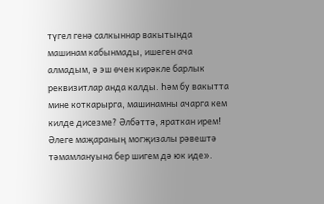түгел генә салкыннар вакытында машинам кабынмады, ишеген ача алмадым, ә эш өчен кирәкле барлык реквизитлар анда калды. Һәм бу вакытта мине коткарырга, машинамны ачарга кем килде дисезме? Әлбәттә, яраткан ирем! Әлеге маҗараның могҗизалы рәвештә тәмамлануына бер шигем дә юк иде».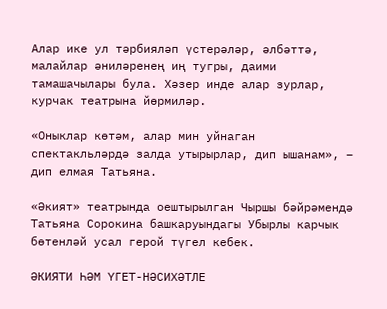Алар ике ул тәрбияләп үстерәләр, әлбәттә, малайлар әниләренең иң тугры, даими тамашачылары була. Хәзер инде алар зурлар, курчак театрына йөрмиләр.

«Оныклар көтәм, алар мин уйнаган спектакльләрдә залда утырырлар, дип ышанам», – дип елмая Татьяна.

«Әкият» театрында оештырылган Чыршы бәйрәмендә Татьяна Сорокина башкаруындагы Убырлы карчык бөтенләй усал герой түгел кебек.

ӘКИЯТИ ҺӘМ ҮГЕТ-НӘСИХӘТЛЕ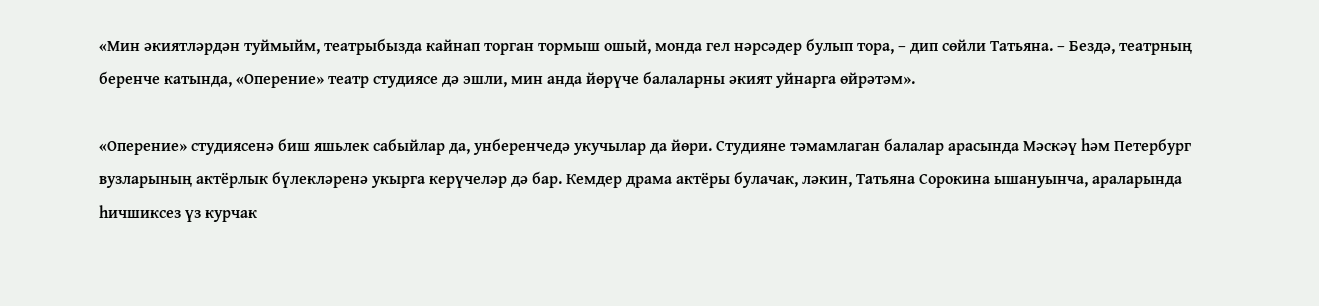«Мин әкиятләрдән туймыйм, театрыбызда кайнап торган тормыш ошый, монда гел нәрсәдер булып тора, – дип сөйли Татьяна. – Бездә, театрның беренче катында, «Оперение» театр студиясе дә эшли, мин анда йөрүче балаларны әкият уйнарга өйрәтәм».

«Оперение» студиясенә биш яшьлек сабыйлар да, унберенчедә укучылар да йөри. Студияне тәмамлаган балалар арасында Мәскәү һәм Петербург вузларының актёрлык бүлекләренә укырга керүчеләр дә бар. Кемдер драма актёры булачак, ләкин, Татьяна Сорокина ышануынча, араларында һичшиксез үз курчак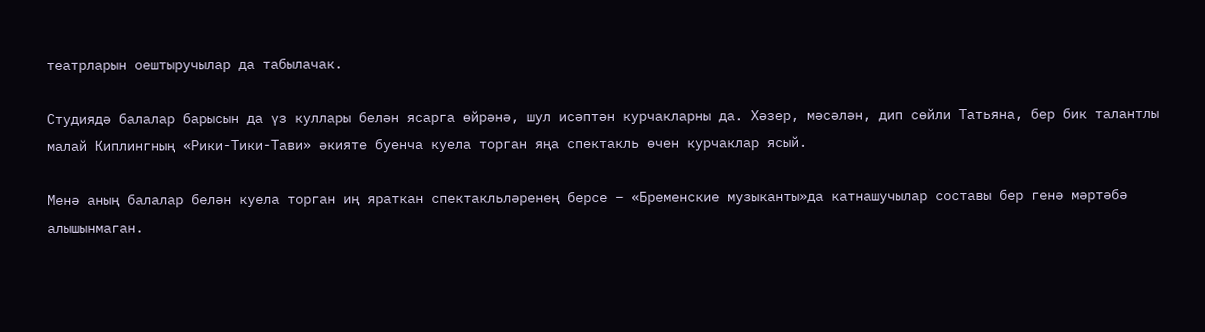театрларын оештыручылар да табылачак.

Студиядә балалар барысын да үз куллары белән ясарга өйрәнә, шул исәптән курчакларны да. Хәзер, мәсәлән, дип сөйли Татьяна, бер бик талантлы малай Киплингның «Рики-Тики-Тави» әкияте буенча куела торган яңа спектакль өчен курчаклар ясый.

Менә аның балалар белән куела торган иң яраткан спектакльләренең берсе – «Бременские музыканты»да катнашучылар составы бер генә мәртәбә алышынмаган.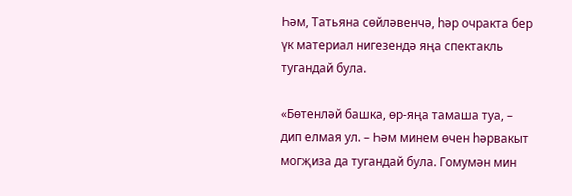Һәм, Татьяна сөйләвенчә, һәр очракта бер үк материал нигезендә яңа спектакль тугандай була.

«Бөтенләй башка, өр‑яңа тамаша туа, – дип елмая ул. – Һәм минем өчен һәрвакыт могҗиза да тугандай була. Гомумән мин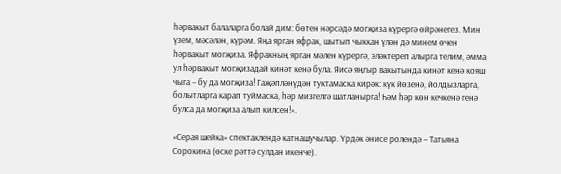һәрвакыт балаларга болай дим: бөтен нәрсәдә могҗиза күрергә өйрәнегез. Мин үзем, мәсәлән, күрәм. Яңа ярган яфрак, шытып чыккан үлән дә минем өчен һәрвакыт могҗиза. Яфракның ярган мәлен күрергә, эләктереп алырга телим, әмма ул һәрвакыт могҗизадай кинәт кенә була. Яисә яңгыр вакытында кинәт кенә кояш чыга – бу да могҗиза! Гаҗәпләнүдән туктамаска кирәк: күк йөзенә, йолдызларга, болытларга карап туймаска, һәр мизгелгә шатланырга! Һәм һәр көн кечкенә генә булса да могҗиза алып килсен!».

«Серая шейка» спектаклендә катнашучылар. Үрдәк әнисе ролендә – Татьяна Сорокина (өске рәттә сулдан икенче).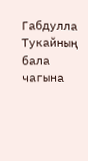Габдулла Тукайның бала чагына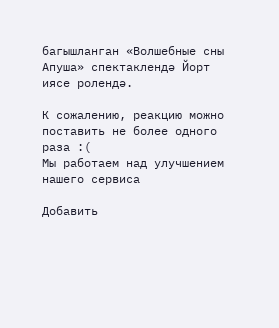багышланган «Волшебные сны Апуша» спектаклендә Йорт иясе ролендә.

К сожалению, реакцию можно поставить не более одного раза :(
Мы работаем над улучшением нашего сервиса

Добавить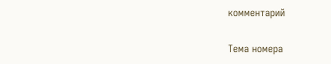комментарий

Тема номера